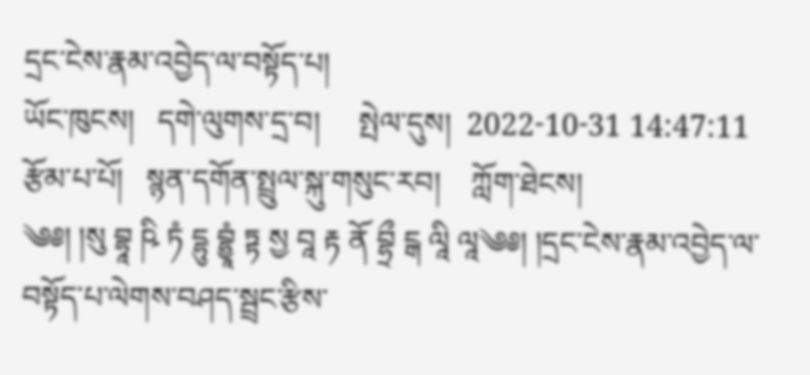དྲང་ངེས་རྣམ་འབྱེད་ལ་བསྟོད་པ།
ཡོང་ཁུངས།   དགེ་ལུགས་དྲ་བ།     སྤེལ་དུས།  2022-10-31 14:47:11     རྩོམ་པ་པོ།   སྙན་དགོན་སྤྲུལ་སྐུ་གསུང་རབ།    ཀློག་ཐེངས།
༄༅། །སུ བྷཱ ཥི ཏཾ དྷུ བྷྱཱཾ ཏྟ སྱ བཱ རྟ ནོ བྷྲྀ ངྒ ལཱི ལཱ༄༅། །དྲང་ངེས་རྣམ་འབྱེད་ལ་བསྟོད་པ་ལེགས་བཤད་སྦྲང་རྩིས་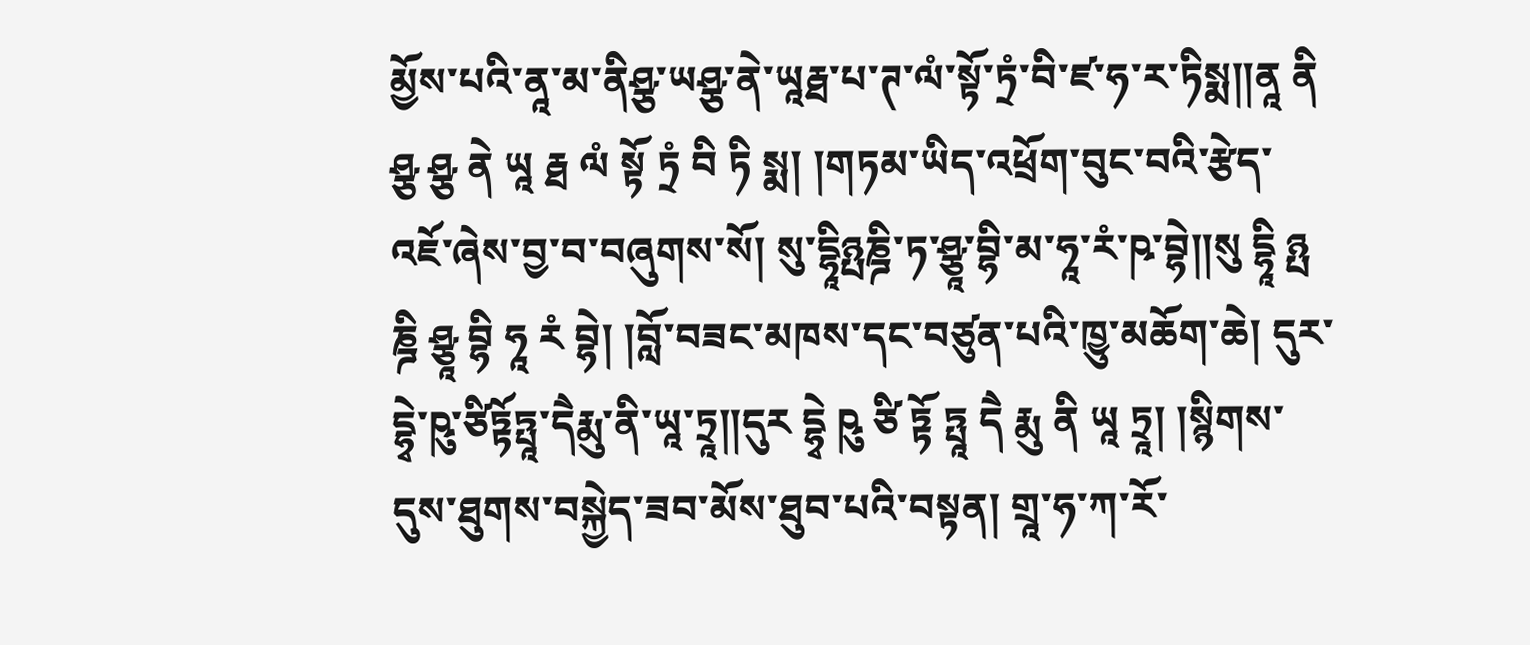མྱོས་པའི་ནཱ་མ་ནིཤྩ་ཡཤྩ་ནེ་ཡཱརྠ་པ་ཊ་ལཾ་སྟོ་ཏྲཾ་བི་ཛ་ཧ་ར་ཏིསྨ༎ནཱ ནི ཤྩ ཤྩ ནེ ཡཱ རྠ ལཾ སྟོ ཏྲཾ བི ཏི སྨ། །གཏམ་ཡིད་འཕྲོག་བུང་བའི་རྩེད་འཇོ་ཞེས་བྱ་བ་བཞུགས་སོ། སུ་དྷཱིཉྤཎྜི་ཏ་ཤྩཱ་བྷི་མ་ཧཱ་རཾ་ཥ་བྷེ༎སུ དྷཱི ཉྤ ཎྜི ཤྩཱ བྷི ཧཱ རཾ བྷེ། །བློ་བཟང་མཁས་དང་བཙུན་པའི་ཁྱུ་མཆོག་ཆེ། དུར་དྷྭེ་ཥུ་ཙིཏྟོཏྤཱ་དཻརྨུ་ནི་ཡཱ་ཏྲཱ༎དུར དྷྭེ ཥུ ཙི ཏྟོ ཏྤཱ དཻ རྨུ ནི ཡཱ ཏྲཱ། །སྙིགས་དུས་ཐུགས་བསྐྱེད་ཟབ་མོས་ཐུབ་པའི་བསྟན། གྲཱ་ཧ་ཀ་རོ་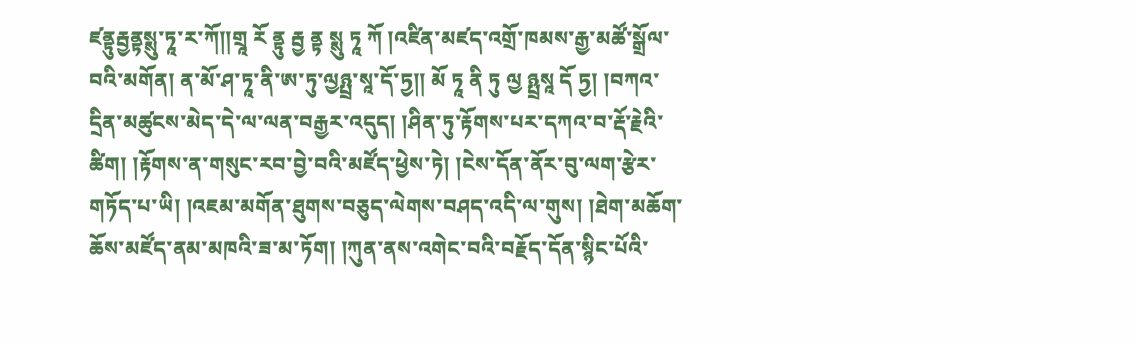ཛནྟུརྦྱནྟསྶུ་ཏཱ་ར་ཀོ༎གྲཱ རོ ནྟུ རྦྱ ནྟ སྶུ ཏཱ ཀོ །འཛིན་མཛད་འགྲོ་ཁམས་རྒྱ་མཚོ་སྒྲོལ་བའི་མགོན། ན་མོ་ཤ་ཏཱ་ནི་ཨ་ཏུ་ལྱཉྤྲ་སཱ་དོ་ཏྱ༎ མོ ཏཱ ནི ཏུ ལྱ ཉྤྲསཱ དོ ཏྱ། །བཀའ་དྲིན་མཚུངས་མེད་དེ་ལ་ལན་བརྒྱར་འདུད། །ཤིན་ཏུ་རྟོགས་པར་དཀའ་བ་རྡོ་རྗེའི་ཚིག། །རྟོགས་ན་གསུང་རབ་བྱེ་བའི་མཛོད་ཕྱེས་ཏེ། །ངེས་དོན་ནོར་བུ་ལག་རྩེར་གཏོད་པ་ཡི། །འཇམ་མགོན་ཐུགས་བཅུད་ལེགས་བཤད་འདི་ལ་གུས། །ཐེག་མཆོག་ཆོས་མཛོད་ནམ་མཁའི་ཟ་མ་ཏོག། །ཀུན་ནས་འགེང་བའི་བརྗོད་དོན་སྙིང་པོའི་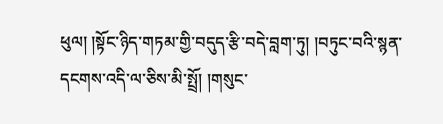ཕུལ། །སྟོང་ཉིད་གཏམ་གྱི་བདུད་རྩི་བདེ་བླག་ཏུ། །བཏུང་བའི་སྙན་དངགས་འདི་ལ་ཅིས་མི་སྤྲོ། །གསུང་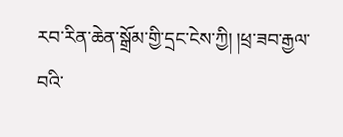རབ་རིན་ཆེན་སྒྲོམ་གྱི་དྲང་ངེས་ཀྱི། །ཕྲ་ཟབ་རྒྱལ་བའི་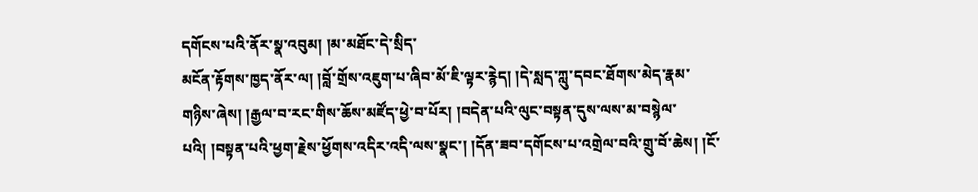དགོངས་པའི་ནོར་སྣ་འབུམ། །མ་མཐོང་དེ་སྲིད་
མངོན་རྟོགས་ཁྱད་ནོར་ལ། །བློ་གྲོས་འཇུག་པ་ཞིབ་མོ་ཇི་ལྟར་རྙེད། །དེ་སླད་ཀླུ་དབང་ཐོགས་མེད་རྣམ་གཉིས་ཞེས། །རྒྱལ་བ་རང་གིས་ཆོས་མཛོད་ཕྱེ་བ་པོར། །བདེན་པའི་ལུང་བསྟན་དུས་ལས་མ་བསྙེལ་པའི། །བསྟན་པའི་ཕྱག་རྗེས་ཕྱོགས་འདིར་འདི་ལས་སྣང་། །དོན་ཟབ་དགོངས་པ་འགྲེལ་བའི་གྲུ་བོ་ཆེས། །ངོ་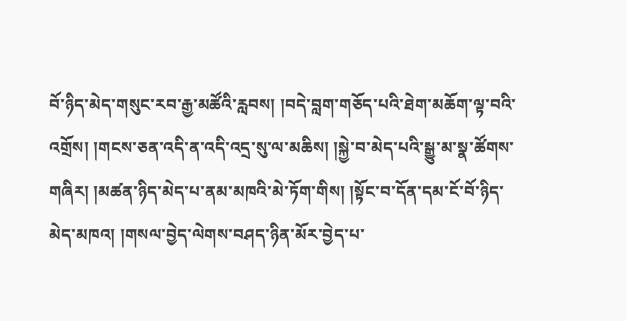བོ་ཉིད་མེད་གསུང་རབ་རྒྱ་མཚོའི་རླབས། །བདེ་བླག་གཅོད་པའི་ཐེག་མཆོག་ལྟ་བའི་འགྲོས། །གངས་ཅན་འདི་ན་འདི་འདྲ་སུ་ལ་མཆིས། །སྐྱེ་བ་མེད་པའི་སྒྱུ་མ་སྣ་ཚོགས་གཞིར། །མཚན་ཉིད་མེད་པ་ནམ་མཁའི་མེ་ཏོག་གིས། །སྟོང་བ་དོན་དམ་ངོ་བོ་ཉིད་མེད་མཁའ། །གསལ་བྱེད་ལེགས་བཤད་ཉིན་མོར་བྱེད་པ་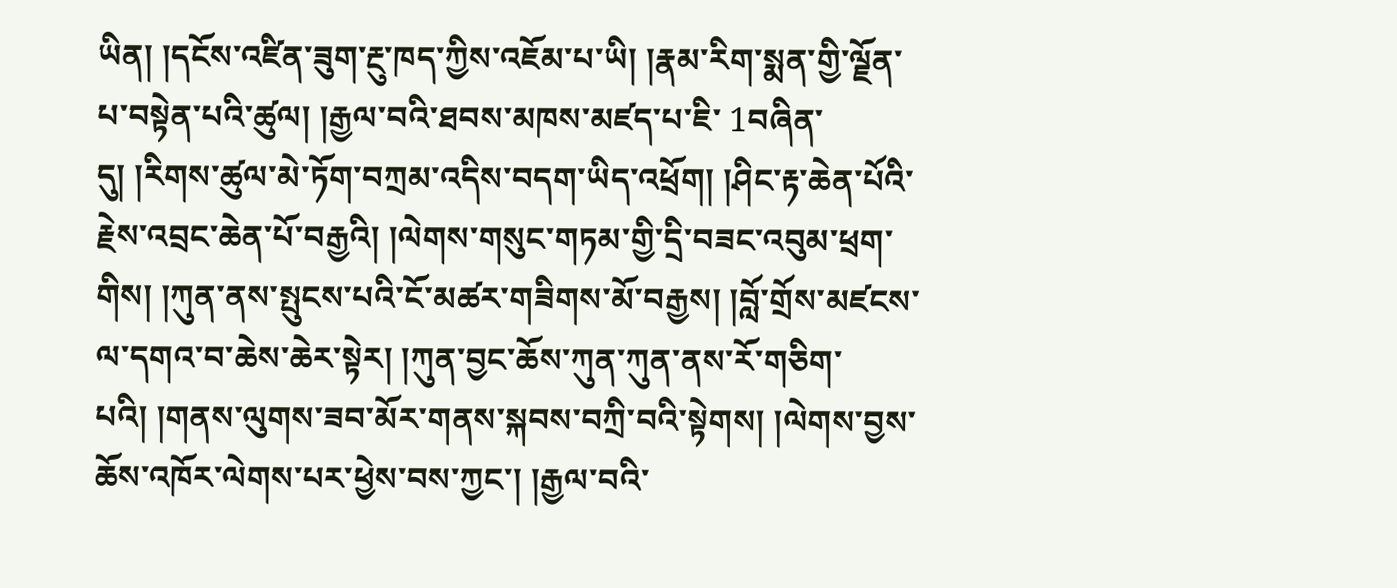ཡིན། །དངོས་འཛིན་ཟུག་རྔུ་ཁད་ཀྱིས་འཇོམ་པ་ཡི། །རྣམ་རིག་སྨན་གྱི་ལྗོན་པ་བསྟེན་པའི་ཚུལ། །རྒྱལ་བའི་ཐབས་མཁས་མཛད་པ་ཇི་ 1བཞིན་དུ། །རིགས་ཚུལ་མེ་ཏོག་བཀྲམ་འདིས་བདག་ཡིད་འཕྲོག། །ཤིང་རྟ་ཆེན་པོའི་རྗེས་འབྲང་ཆེན་པོ་བརྒྱའི། །ལེགས་གསུང་གཏམ་གྱི་དྲི་བཟང་འབུམ་ཕྲག་གིས། །ཀུན་ནས་སྤུངས་པའི་ངོ་མཚར་གཟིགས་མོ་བརྒྱས། །བློ་གྲོས་མཛངས་ལ་དགའ་བ་ཆེས་ཆེར་སྟེར། །ཀུན་བྱང་ཆོས་ཀུན་ཀུན་ནས་རོ་གཅིག་པའི། །གནས་ལུགས་ཟབ་མོར་གནས་སྐབས་བཀྲི་བའི་སྟེགས། །ལེགས་བྱས་ཆོས་འཁོར་ལེགས་པར་ཕྱེས་བས་ཀྱང་། །རྒྱལ་བའི་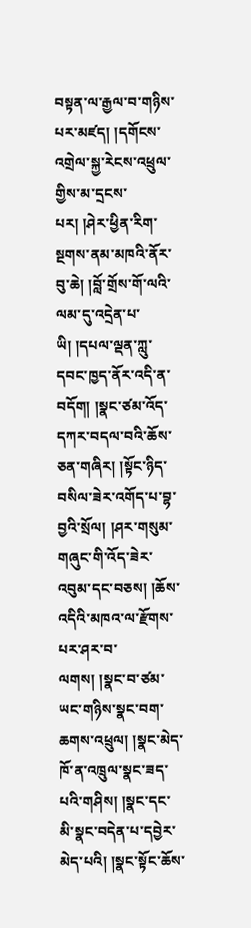བསྟན་ལ་རྒྱལ་བ་གཉིས་པར་མཛད། །དགོངས་འགྲེལ་སྐྱ་རེངས་འཕྲུལ་གྱིས་མ་དྲངས་པར། །ཤེར་ཕྱིན་རིག་སྔགས་ནམ་མཁའི་ནོར་བུ་ཆེ། །བློ་གྲོས་གོ་ལའི་ལམ་དུ་འདྲེན་པ་ཡི། །དཔལ་ལྡན་ཀླུ་དབང་ཁྱད་ནོར་འདི་ན་བདོག། །སྣང་ཙམ་འོད་དཀར་བདལ་བའི་ཆོས་ཅན་གཞིར། །སྟོང་ཉིད་བསིལ་ཟེར་འགོད་པ་བྷ་བྱའི་སྲོལ། །ཤར་གསུམ་གཞུང་གི་འོད་ཟེར་འབུམ་དང་བཅས། །ཆོས་འདིའི་མཁའ་ལ་རྫོགས་པར་ཤར་བ་ལགས། །སྣང་བ་ཙམ་ཡང་གཉིས་སྣང་བག་ཆགས་འཕྲུལ། །སྣང་མེད་ཁོ་ན་འཁྲུལ་སྣང་ཟད་པའི་གཤིས། །སྣང་དང་མི་སྣང་བདེན་པ་དབྱེར་མེད་པའི། །སྣང་སྟོང་ཆོས་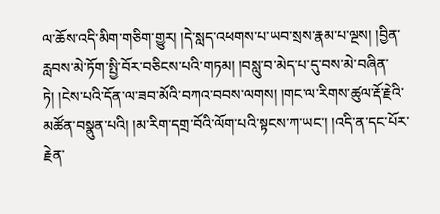ལ་ཆོས་འདི་མིག་གཅིག་གྱུར། །དེ་སླད་འཕགས་པ་ཡབ་སྲས་རྣམ་པ་ལྔས། །བྱིན་རླབས་མེ་ཏོག་སྤྱི་བོར་བཅིངས་པའི་གཏམ། །བསླུ་བ་མེད་པ་དུ་བས་མེ་བཞིན་ཏེ། །ངེས་པའི་དོན་ལ་ཟབ་མོའི་བཀའ་བབས་ལགས། །གང་ལ་རིགས་ཚུལ་རྡོ་རྗེའི་མཚོན་བསྣུན་པའི། །མ་རིག་དགྲ་བོའི་ལོག་པའི་སྟངས་ཀ་ཡང་། །འདི་ན་དང་པོར་རྗེན་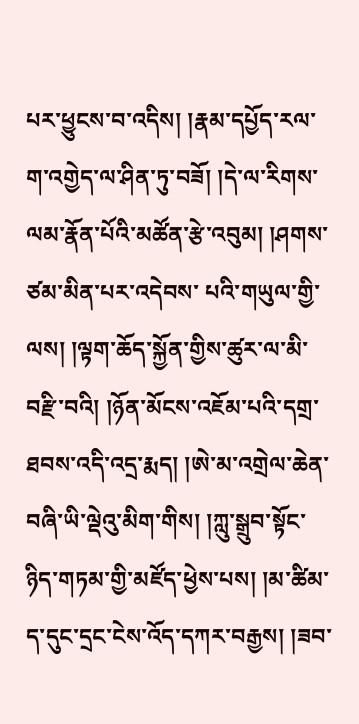པར་ཕྱུངས་བ་འདིས། །རྣམ་དཔྱོད་རལ་ག་འགྱེད་ལ་ཤིན་ཏུ་བཟོ། །དེ་ལ་རིགས་ལམ་རྣོན་པོའི་མཚོན་རྩེ་འབུམ། །ཤགས་ཙམ་མིན་པར་འདེབས་ པའི་གཡུལ་གྱི་ལས། །ལྟག་ཆོད་སྐྱོན་གྱིས་ཚུར་ལ་མི་བརྫི་བའི། །ཉོན་མོངས་འཇོམ་པའི་དགྲ་ཐབས་འདི་འདྲ་རྨད། །ཨེ་མ་འགྲེལ་ཆེན་བཞི་ཡི་ལྡེའུ་མིག་གིས། །ཀླུ་སྒྲུབ་སྟོང་ཉིད་གཏམ་གྱི་མཛོད་ཕྱེས་པས། །མ་ཚིམ་ད་དུང་དྲང་ངེས་འོད་དཀར་བརྒྱས། །ཟབ་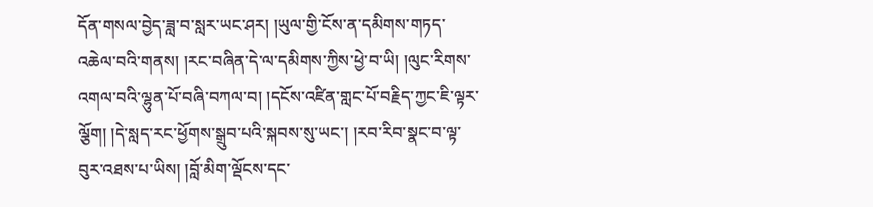དོན་གསལ་བྱེད་ཟླ་བ་སླར་ཡང་ཤར། །ཡུལ་གྱི་ངོས་ན་དམིགས་གཏད་འཆེལ་བའི་གནས། །རང་བཞིན་དེ་ལ་དམིགས་ཀྱིས་ཕྱེ་བ་ཡི། །ལུང་རིགས་འགལ་བའི་ལྷུན་པོ་བཞི་བཀལ་བ། །དངོས་འཛིན་གླང་པོ་བརྗིད་ཀྱང་ཇི་ལྟར་ལྕོག། །དེ་སླད་རང་ཕྱོགས་སྒྲུབ་པའི་སྐབས་སུ་ཡང་། །རབ་རིབ་སྣང་བ་ལྟ་བུར་འཐས་པ་ཡིས། །བློ་མིག་ལྡོངས་དང་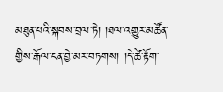མཐུན་པའི་སྐབས་བྲལ་ཏེ། །ཐལ་འགྱུར་མཚོན་གྱིས་རྒོལ་ངན་བྱེ་མར་བཏགས། །དེ་ཚེ་རྟོག་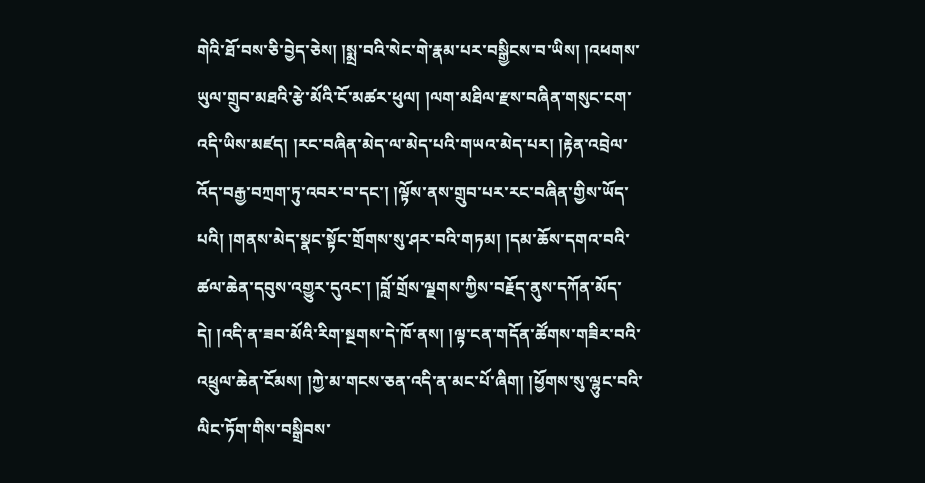གེའི་ཐོ་བས་ཅི་བྱེད་ཅེས། །སྨྲ་བའི་སེང་གེ་རྣམ་པར་བསྒྱིངས་བ་ཡིས། །འཕགས་ཡུལ་གྲུབ་མཐའི་རྩེ་མོའི་ངོ་མཚར་ཕུལ། །ལག་མཐིལ་རྫས་བཞིན་གསུང་ངག་འདི་ཡིས་མཛད། །རང་བཞིན་མེད་ལ་མེད་པའི་གཡའ་མེད་པར། །རྟེན་འབྲེལ་འོད་བརྒྱ་བཀྲག་ཏུ་འབར་བ་དང་། །ལྟོས་ནས་གྲུབ་པར་རང་བཞིན་གྱིས་ཡོད་པའི། །གནས་མེད་སྣང་སྟོང་གྲོགས་སུ་ཤར་བའི་གཏམ། །དམ་ཆོས་དགའ་བའི་ཚལ་ཆེན་དབུས་འགྱུར་དུའང་། །བློ་གྲོས་ལྗགས་ཀྱིས་བརྗོད་ནུས་དཀོན་མོད་དེ། །འདི་ན་ཟབ་མོའི་རིག་སྔགས་དེ་ཁོ་ནས། །ལྟ་ངན་གདོན་ཚོགས་གཟིར་བའི་འཕྲུལ་ཆེན་ངོམས། །ཀྱེ་མ་གངས་ཅན་འདི་ན་མང་པོ་ཞིག། །ཕྱོགས་སུ་ལྷུང་བའི་ལིང་ཏོག་གིས་བསྒྲིབས་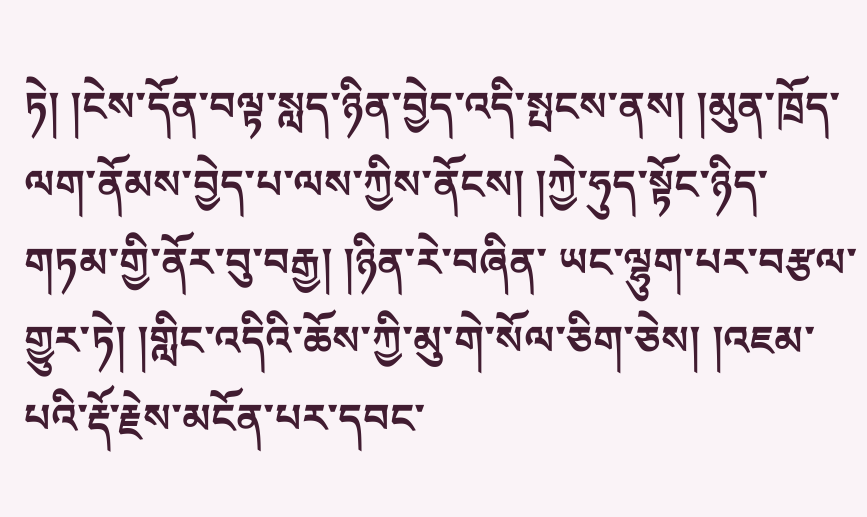ཏེ། །ངེས་དོན་བལྟ་སླད་ཉིན་བྱེད་འདི་སྤངས་ནས། །མུན་ཁྲོད་ལག་ནོམས་བྱེད་པ་ལས་ཀྱིས་ནོངས། །ཀྱེ་ཧུད་སྟོང་ཉིད་གཏམ་གྱི་ནོར་བུ་བརྒྱ། །ཉིན་རེ་བཞིན་ ཡང་ལྷུག་པར་བརྩལ་གྱུར་ཏེ། །གླིང་འདིའི་ཆོས་ཀྱི་མུ་གེ་སོལ་ཅིག་ཅེས། །འཇམ་པའི་རྡོ་རྗེས་མངོན་པར་དབང་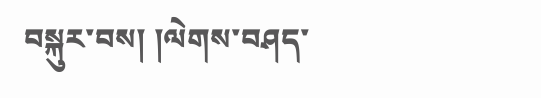བསྐུར་བས། །ལེགས་བཤད་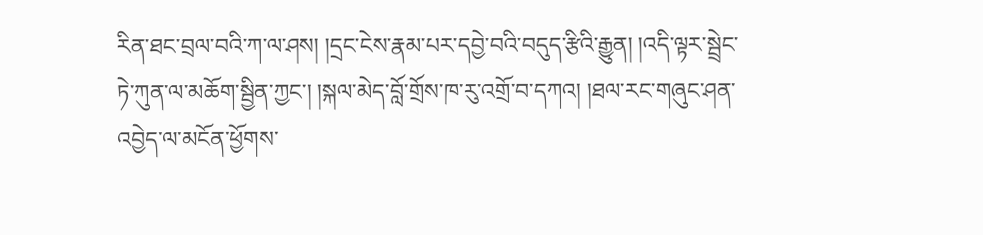རིན་ཐང་བྲལ་བའི་ཀ་ལ་ཤས། །དྲང་ངེས་རྣམ་པར་དབྱེ་བའི་བདུད་རྩིའི་རྒྱུན། །འདི་ལྟར་སྦྲེང་ཏེ་ཀུན་ལ་མཆོག་སྦྱིན་ཀྱང་། །སྐལ་མེད་བློ་གྲོས་ཁ་རུ་འགྲོ་བ་དཀའ། །ཐལ་རང་གཞུང་ཤན་འབྱེད་ལ་མངོན་ཕྱོགས་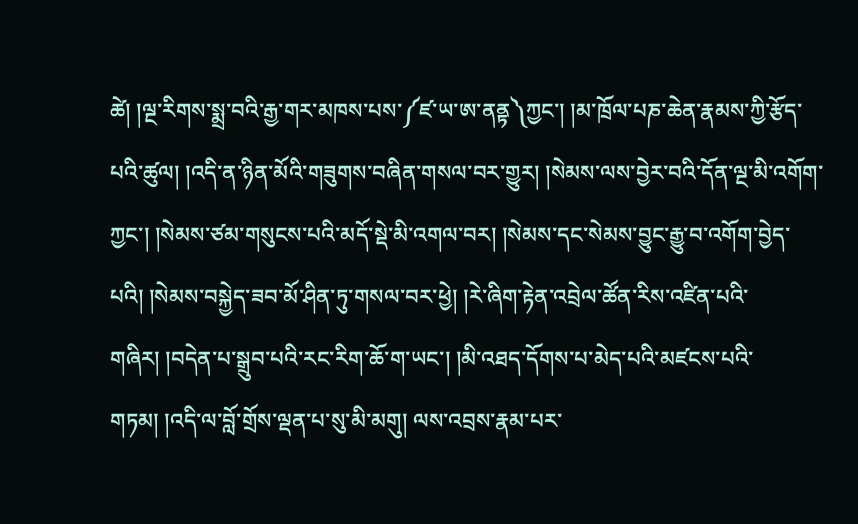ཚེ། །ལྔ་རིགས་སྨྲ་བའི་རྒྱ་གར་མཁས་པས་༼ཛ་ཡ་ཨ་ནནྟ༽ཀྱང་། །མ་ཁྲོལ་པཎ་ཆེན་རྣམས་ཀྱི་རྩོད་པའི་ཚུལ། །འདི་ན་ཉིན་མོའི་གཟུགས་བཞིན་གསལ་བར་གྱུར། །སེམས་ལས་བྱེར་བའི་དོན་ལྔ་མི་འགོག་ཀྱང་། །སེམས་ཙམ་གསུངས་པའི་མདོ་སྡེ་མི་འགལ་བར། །སེམས་དང་སེམས་བྱུང་རྒྱུ་བ་འགོག་བྱེད་པའི། །སེམས་བསྐྱེད་ཟབ་མོ་ཤིན་ཏུ་གསལ་བར་ཕྱེ། །རེ་ཞིག་རྟེན་འབྲེལ་ཚོན་རིས་འཛིན་པའི་གཞིར། །བདེན་པ་སྒྲུབ་པའི་རང་རིག་ཆོ་ག་ཡང་། །མི་འཐད་དོགས་པ་མེད་པའི་མཛངས་པའི་གཏམ། །འདི་ལ་བློ་གྲོས་ལྡན་པ་སུ་མི་མགུ། ལས་འབྲས་རྣམ་པར་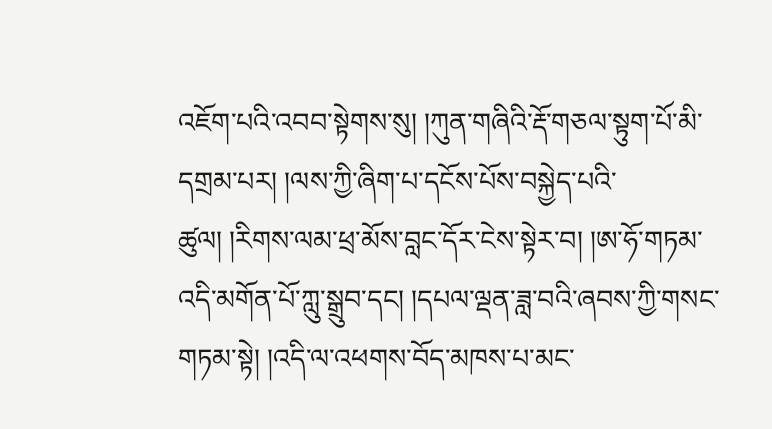འཇོག་པའི་འབབ་སྟེགས་སུ། །ཀུན་གཞིའི་རྡོ་གཅལ་སྟུག་པོ་མི་དགྲམ་པར། །ལས་ཀྱི་ཞིག་པ་དངོས་པོས་བསྐྱེད་པའི་ཚུལ། །རིགས་ལམ་ཕྲ་མོས་བླང་དོར་ངེས་སྟེར་བ། །ཨ་ཧོ་གཏམ་འདི་མགོན་པོ་ཀླུ་སྒྲུབ་དང། །དཔལ་ལྡན་ཟླ་བའི་ཞབས་ཀྱི་གསང་གཏམ་སྟེ། །འདི་ལ་འཕགས་བོད་མཁས་པ་མང་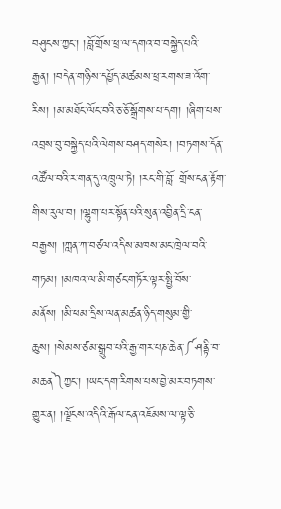བཤུངས་ཀྱང་། །བློ་གྲོས་ཕྲ་ལ་དགའ་བ་བསྐྱེད་པའི་རྒྱན། །བདེན་གཉིས་དཔྱོད་མཚམས་ཕྲ་རགས་ཟ་འོག་རིས། །མ་མཐོང་ལོང་བའི་ཅ་ཅོ་སྒྲོགས་པ་དག། །ཞིག་པས་འབྲས་བུ་བསྐྱེད་པའི་ལེགས་བཤད་གསེར། །བཏགས་དོན་འཚོལ་བའི་ར་གན་དུ་འཁྲུལ་ཏེ། །རང་གི་བློ་ གྲོས་ངན་རྟོག་གིས་རུལ་བ། །ལྷུག་པར་སྟོན་པའི་སུན་འབྱིན་དྲི་ངན་བརྒྱས། །ཀླན་ཀ་བཙལ་འདིས་མཁས་མང་ཁྲེལ་བའི་གཏམ། །མཁའ་ལ་མི་གཙང་གཏོར་ལྟར་སྤྱི་བོས་མནོས། །མི་ཕམ་དྲིས་ལན་མཚན་ཉིད་གསུམ་གྱི་ཆུས། །སེམས་ཙམ་སྒྲུབ་པའི་རྒྱ་གར་པཎ་ཆེན་༼ཤནྟི་བ་མཆན༽ཀྱང་། །ཡང་དག་རིགས་པས་བྱེ་མར་བཏགས་གྱུར་ན། །ལྗོངས་འདིའི་རྒོལ་ངན་འཇོམས་ལ་ལྟ་ཅི་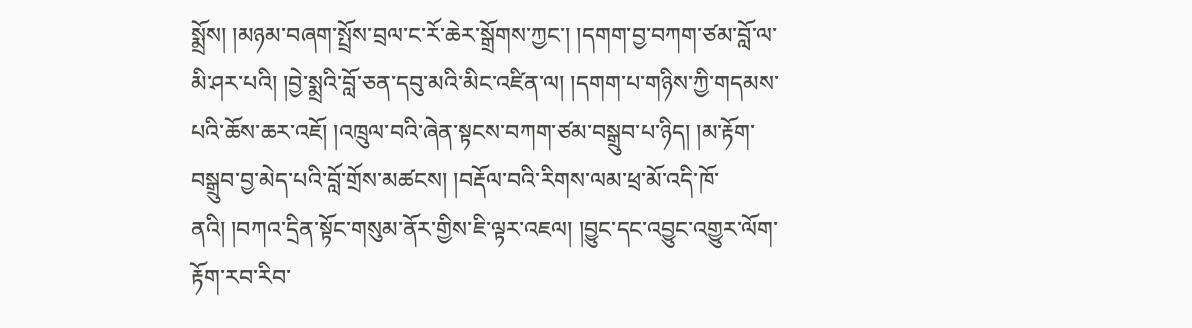སྨྲོས། །མཉམ་བཞག་སྤྲོས་བྲལ་ང་རོ་ཆེར་སྒྲོགས་ཀྱང་། །དགག་བྱ་བཀག་ཙམ་བློ་ལ་མི་ཤར་པའི། །བྱེ་སྨྲའི་བློ་ཅན་དབུ་མའི་མིང་འཛིན་ལ། །དགག་པ་གཉིས་ཀྱི་གདམས་པའི་ཆོས་ཆར་འཇོ། །འཁྲུལ་བའི་ཞེན་སྟངས་བཀག་ཙམ་བསྒྲུབ་པ་ཉིད། །མ་རྟོག་བསྒྲུབ་བྱ་མེད་པའི་བློ་གྲོས་མཚངས། །བརྡོལ་བའི་རིགས་ལམ་ཕྲ་མོ་འདི་ཁོ་ནའི། །བཀའ་དྲིན་སྟོང་གསུམ་ནོར་གྱིས་ཇི་ལྟར་འཇལ། །བྱུང་དང་འབྱུང་འགྱུར་ལོག་རྟོག་རབ་རིབ་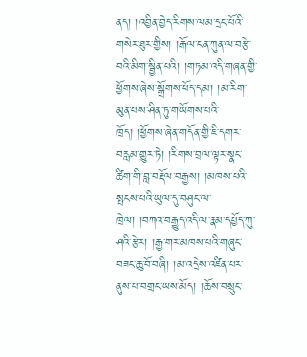ནད། །འབྱིན་བྱེད་རིགས་ལམ་དྲང་པོའི་གསེར་ཐུར་གྱིས། །རྒོལ་ངན་ཀུན་ལ་བརྩེ་བའི་མིག་སྦྱིན་པའི། །གཏམ་འདི་གཞན་གྱི་ཕྱོགས་ཞེས་སྒྲོགས་ཕོད་དམ། །མ་རིག་མུན་པས་ཤིན་ཏུ་གཡོགས་པའི་ཁྲོད། །ཕྱོགས་ཞེན་གདོན་གྱི་ཇི་དགར་བརླམ་གྱུར་ཏེ། །རིགས་བྲལ་ལྟར་སྣང་ཚིག་གི་བླ་བརྡོལ་བརྒྱས། །མཁས་པའི་སྤངས་པའི་ཡུལ་དུ་བཤུང་ལ་ཁྲེལ། །བཀའ་བརྒྱུད་འདི་ལ་རྣམ་དཔྱོད་ཀུ་ཤའི་རྩེར། །རྒྱ་གར་མཁས་པའི་གཞུང་བཟང་ཆུ་བོ་བཞི། །མ་འདྲེས་འཛིན་པར་ནུས་པ་བགྲང་ཡས་མོད། །ཆོས་བསྲུང་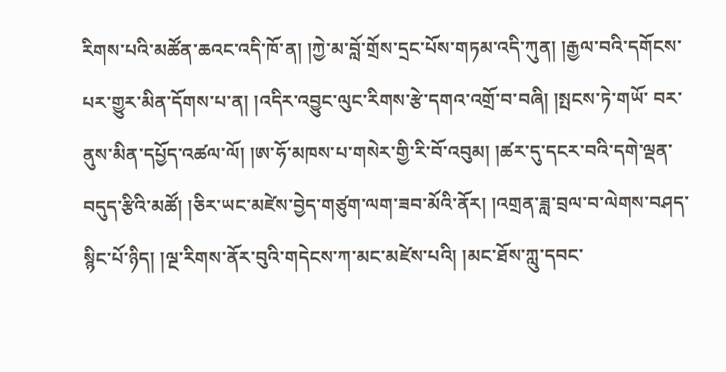རིགས་པའི་མཚོན་ཆའང་འདི་ཁོ་ན། །ཀྱེ་མ་བློ་གྲོས་དྲང་པོས་གཏམ་འདི་ཀུན། །རྒྱལ་བའི་དགོངས་པར་གྱུར་མིན་དོགས་པ་ན། །འདིར་འབྱུང་ལུང་རིགས་རྩེ་དགའ་འགྲོ་བ་བཞི། །སྤངས་ཏེ་གཡོ་ བར་ནུས་མིན་དཔྱོད་འཚལ་ལོ། །ཨ་ཧོ་མཁས་པ་གསེར་གྱི་རི་བོ་འབུམ། །ཚར་དུ་དངར་བའི་དགེ་ལྡན་བདུད་རྩིའི་མཚོ། །ཅིར་ཡང་མཛེས་བྱེད་གཙུག་ལག་ཟབ་མོའི་ནོར། །འགྲན་ཟླ་བྲལ་བ་ལེགས་བཤད་སྙིང་པོ་ཉིད། །ལྔ་རིགས་ནོར་བུའི་གདེངས་ཀ་མང་མཛེས་པའི། །མང་ཐོས་ཀླུ་དབང་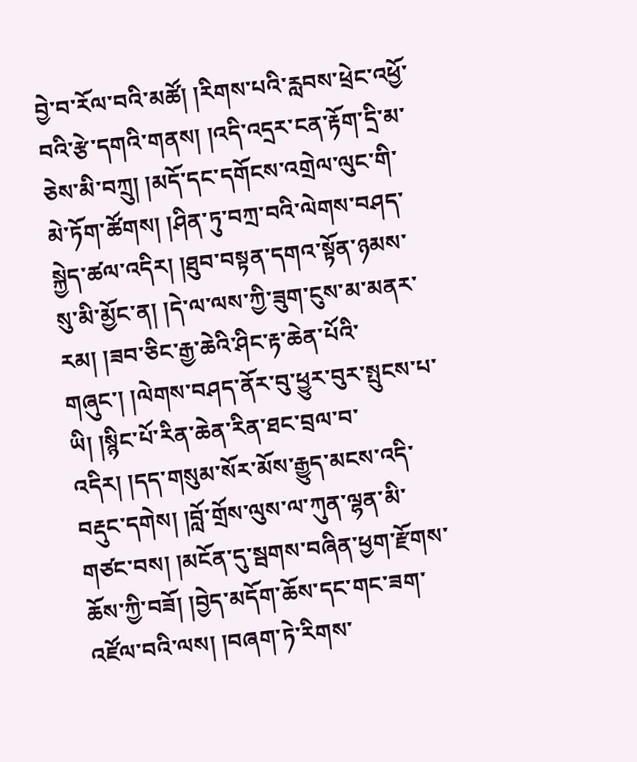བྱེ་བ་རོལ་བའི་མཚོ། །རིགས་པའི་རླབས་ཕྲེང་འཕྱོ་བའི་རྩེ་དགའི་གནས། །འདི་འདྲར་ངན་རྟོག་དྲི་མ་ཅེས་མི་བཀྲུ། །མདོ་དང་དགོངས་འགྲེལ་ལུང་གི་མེ་ཏོག་ཚོགས། །ཤིན་ཏུ་བཀྲ་བའི་ལེགས་བཤད་སྐྱེད་ཚལ་འདིར། །ཐུབ་བསྟན་དགའ་སྟོན་ཉམས་སུ་མི་མྱོང་ན། །དེ་ལ་ལས་ཀྱི་ཟུག་ངུས་མ་མནར་རམ། །ཟབ་ཅིང་རྒྱ་ཆེའི་ཤིང་རྟ་ཆེན་པོའི་གཞུང་། །ལེགས་བཤད་ནོར་བུ་ཕྱུར་བུར་སྤུངས་པ་ཡི། །སྙིང་པོ་རིན་ཆེན་རིན་ཐང་བྲལ་བ་འདིར། །དད་གསུམ་སོར་མོས་རྒྱུད་མངས་འདི་བརྡུང་དགེས། །བློ་གྲོས་ལུས་ལ་ཀུན་ལྷན་མི་གཙང་བས། །མངོན་དུ་སྦགས་བཞིན་ཕྱག་རྫོགས་ཆོས་ཀྱི་བཟོ། །བྱེད་མདོག་ཆོས་དང་གང་ཟག་འཛོལ་བའི་ལས། །བཞག་ཏེ་རིགས་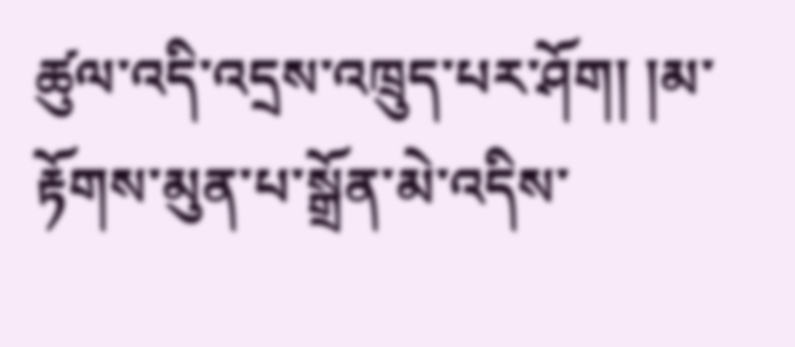ཚུལ་འདི་འདྲས་འཁྲུད་པར་ཤོག། །མ་རྟོགས་མུན་པ་སྒྲོན་མེ་འདིས་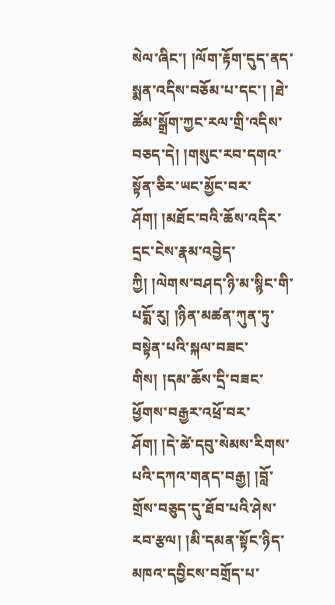སེལ་ཞིང་། །ལོག་རྟོག་དུད་ནད་སྨན་འདིས་བཅོམ་པ་དང་། །ཐེ་ཚོམ་སྒྲོག་ཀྱང་རལ་གྲི་འདིས་བཅད་དེ། །གསུང་རབ་དགའ་སྟོན་ཅིར་ཡང་མྱོང་བར་ཤོག། །མཐོང་བའི་ཆོས་འདིར་དྲང་ངེས་རྣམ་འབྱེད་ཀྱི། །ལེགས་བཤད་ཉི་མ་སྙིང་གི་པདྨོ་རུ། །ཉིན་མཚན་ཀུན་ཏུ་བསྟེན་པའི་སྐལ་བཟང་གིས། །དམ་ཆོས་དྲི་བཟང་ཕྱོགས་བརྒྱར་འཕྲོ་བར་ཤོག། །དེ་ཚེ་དབུ་སེམས་རིགས་པའི་དཀའ་གནད་བརྒྱ། །བློ་གྲོས་བཅུད་དུ་ཐོབ་པའི་ཤེས་རབ་རྩལ། །མི་དམན་སྟོང་ཉིད་མཁའ་དབྱིངས་བགྲོད་པ་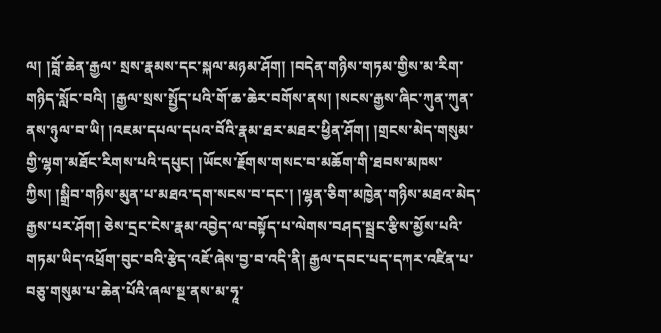ལ། །བློ་ཆེན་རྒྱལ་ སྲས་རྣམས་དང་སྐལ་མཉམ་ཤོག། །བདེན་གཉིས་གཏམ་གྱིས་མ་རིག་གཉིད་སློང་བའི། །རྒྱལ་སྲས་སྤྱོད་པའི་གོ་ཆ་ཆེར་བགོས་ནས། །སངས་རྒྱས་ཞིང་ཀུན་ཀུན་ནས་ཉུལ་བ་ཡི། །འཇམ་དཔལ་དཔའ་བོའི་རྣམ་ཐར་མཐར་ཕྱིན་ཤོག། །གྲངས་མེད་གསུམ་གྱི་ལྷག་མཐོང་རིགས་པའི་དཔུང། །ཡོངས་རྗོགས་གསང་བ་མཆོག་གི་ཐབས་མཁས་ཀྱིས། །སྒྲིབ་གཉིས་མུན་པ་མཐའ་དག་སངས་བ་དང་། །ལྷན་ཅིག་མཁྱེན་གཉིས་མཐའ་མེད་རྒྱས་པར་ཤོག། ཅེས་དྲང་ངེས་རྣམ་འབྱེད་ལ་བསྟོད་པ་ལེགས་བཤད་སྦྲང་རྩིས་མྱོས་པའི་གཏམ་ཡིད་འཕྲོག་བུང་བའི་རྩེད་འཇོ་ཞེས་བྱ་བ་འདི་ནི། རྒྱལ་དབང་པད་དཀར་འཛིན་པ་བཅུ་གསུམ་པ་ཆེན་པོའི་ཞལ་སྔ་ནས་མ་ཧཱ་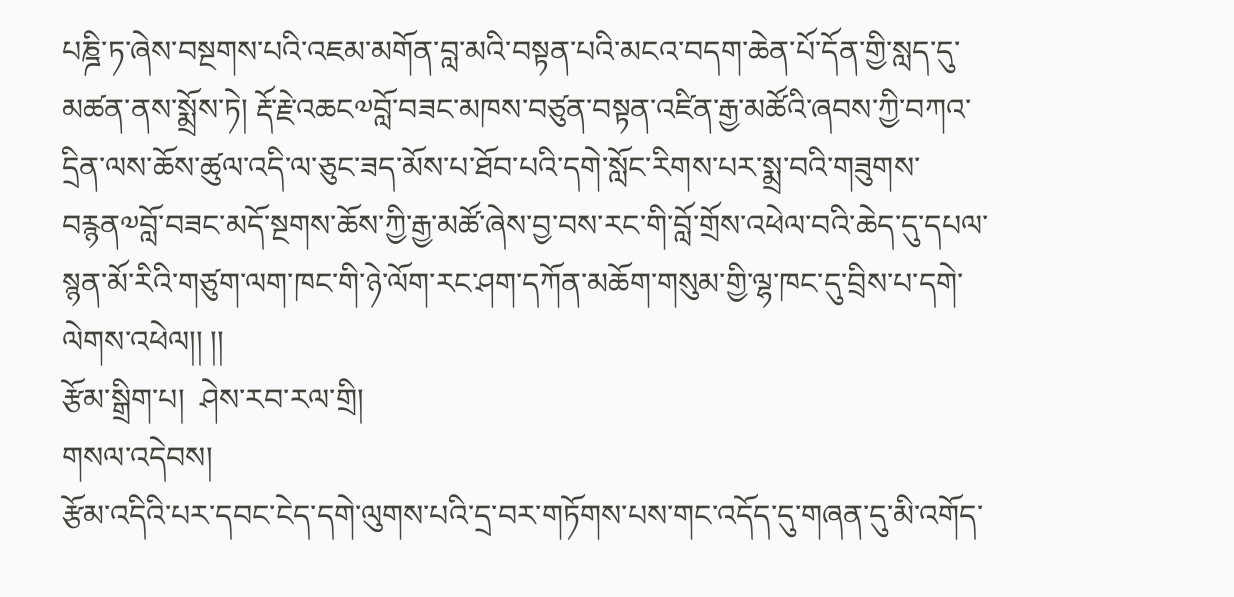པཎྜི་ཏ་ཞེས་བསྔགས་པའི་འཇམ་མགོན་བླ་མའི་བསྟན་པའི་མངའ་བདག་ཆེན་པོ་དོན་གྱི་སླད་དུ་མཚན་ནས་སྨྲོས་ཏེ། རྡོ་རྗེ་འཆང༧བློ་བཟང་མཁས་བཙུན་བསྟན་འཛིན་རྒྱ་མཚོའི་ཞབས་ཀྱི་བཀའ་དྲིན་ལས་ཆོས་ཚུལ་འདི་ལ་ཅུང་ཟད་མོས་པ་ཐོབ་པའི་དགེ་སློང་རིགས་པར་སྨྲ་བའི་གཟུགས་བརྙན༧བློ་བཟང་མདོ་སྔགས་ཆོས་ཀྱི་རྒྱ་མཚོ་ཞེས་བྱ་བས་རང་གི་བློ་གྲོས་འཕེལ་བའི་ཆེད་དུ་དཔལ་སྙན་མོ་རིའི་གཙུག་ལག་ཁང་གི་ཉེ་ལོག་རང་ཤག་དཀོན་མཆོག་གསུམ་གྱི་ལྷ་ཁང་དུ་བྲིས་པ་དགེ་ལེགས་འཕེལ།། །།
རྩོམ་སྒྲིག་པ།  ཤེས་རབ་རལ་གྲི།
གསལ་འདེབས།
རྩོམ་འདིའི་པར་དབང་ངེད་དགེ་ལུགས་པའི་དྲ་བར་གཏོགས་པས་གང་འདོད་དུ་གཞན་དུ་མི་འགོད་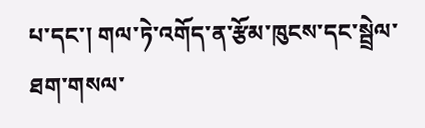པ་དང་། གལ་ཏེ་འགོད་ན་རྩོམ་ཁུངས་དང་སྦྲེལ་ཐག་གསལ་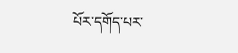པོར་དགོད་པར་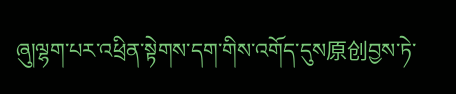ཞུ།ལྷག་པར་འཕྲིན་སྟེགས་དག་གིས་འགོད་དུས原创བྱས་ཏེ་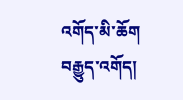འགོད་མི་ཆོག
བརྒྱུད་འགོད།